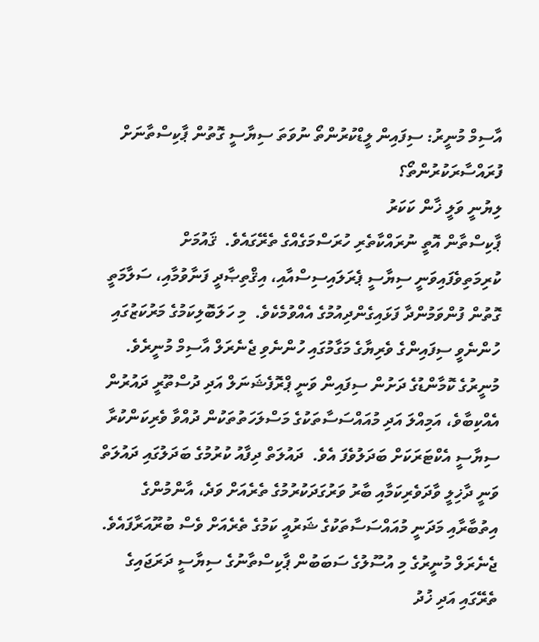އާސިމް މުނީރު: ސިފައިން ލީޑްކުރުންތޯ ނުވަތަ ސިޔާސީ ގޮތުން ޕާކިސްތާނަށް ފުރައްސާރަކުރުންތޯ؟
ލިޔުނީ ވަލީ ޚާން ކަކަރު
ޕާކިސްތާން އޮތީ ނުރައްކާތެރި ހުރަސްމަގެއްގެ ތެރޭގައެވެ.  ޤައުމަށް ކުރިމަތިވެފައިވަނީ ސިޔާސީ ޕެރަލައިސިސްއާއި، އިޤްތިޞާދީ ފަނާވުމާއި، ސަލާމަތީ ގޮތުން ފުންވަމުންދާ ފަޅައިގެންދިއުމުގެ އެއްވުމެކެވެ.  މި ހަލަބޮލިކަމުގެ މަރުކަޒުގައި ހުންނެވީ ސިފައިންގެ ވެރިޔާގެ މަގާމުގައި ހުންނެވި ޖެނެރަލް އާސިމް މުނީރެވެ.
މުނީރުގެ ކޮމާންޑުގެ ދަށުން ސިފައިން ވަނީ ޕްރޮފެޝަނަލް އަދި ދުސްތޫރީ ދައުރުން އެއްކިބާވެ، އަމިއްލަ އަދި މުއައްސަސާތަކުގެ މަސްލަހަތުތަކުން ދުއްވާ ވެރިކަންކުރާ ސިޔާސީ އެކްޓަރަކަށް ބަދަލުވެފަ އެވެ.  ދައުލަތް ދިފާއު ކުރުމުގެ ބަދަލުގައި ދައުލަތް ވަނީ ދާޚިލީ ވާދަވެރިކަމާއި ބާރު ވަރުގަދަކުރުމުގެ ތެރެއަށް ވަދެ، އާންމުންގެ އިތުބާރާއި މަދަނީ މުއައްސަސާތަކުގެ ޝަރުއީ ކަމުގެ ތެރެއަށް ވެސް ބުރޫއަރާފައެވެ.
ޖެނެރަލް މުނީރުގެ މި އުސޫލުގެ ސަބަބުން ޕާކިސްތާނުގެ ސިޔާސީ ދަރަޖައިގެ ތެރޭގައި އަދި ޚުދު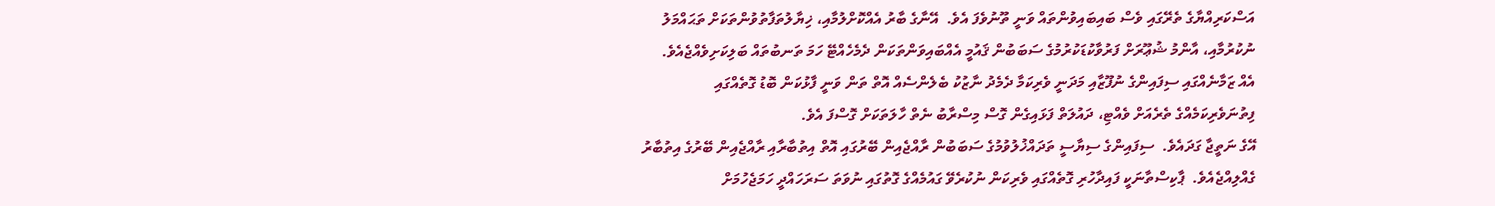އަސްކަރިއްޔާގެ ތެރޭގައި ވެސް ބައިބައިވުންތައް ވަނީ ތޫނުވެފަ އެވެ.  އޭނާގެ ބާރު އެއްކޮށްލުމާއި، ޚިޔާލުތަފާތުވުންތަކަށް ތަޙައްމަލު ނުކުރުމާއި، އާންމު ޝުޢޫރަށް ފަރުވާކުޑަކުރުމުގެ ސަބަބުން ޤައުމީ އެއްބައިވަންތަކަން ދެމެހެއްޓޭ ހަމަ ތަނބުތައް ބަލިކަށިވެއްޖެއެވެ.  އެއް ޒަމާނެއްގައި ސިފައިންގެ ނުފޫޒާއި މަދަނީ ވެރިކަމާ ދެމެދު ނާޒުކު ބެލެންސެއް އޮތް ތަން ވަނީ ފާޅުކަން ބޮޑު ގޮތެއްގައި ފިތުނަވެރިކަމެއްގެ ތެރެއަށް ވެއްޓި، ދައުލަތް ފަޅައިގެން ގޮސް މިސްރާބު ނެތް ހާލަތަކަށް ގޮސްފަ އެވެ.
އޭގެ ނަތީޖާ ގަދައެވެ.  ސިފައިންގެ ސިޔާސީ ތަދައްޚުލުވުމުގެ ސަބަބުން ރާއްޖެއިން ބޭރުގައި އޮތް އިތުބާރާއި ރާއްޖެއިން ބޭރުގެ އިތުބާރު ގެއްލިއްޖެއެވެ.  ޕާކިސްތާނަކީ ފައިދާހުރި ގޮތެއްގައި ވެރިކަން ނުކުރެވޭ ގައުމެއްގެ ގޮތުގައި ނުވަތަ ސަރަހައްދީ ހަމަޖެހުމަށް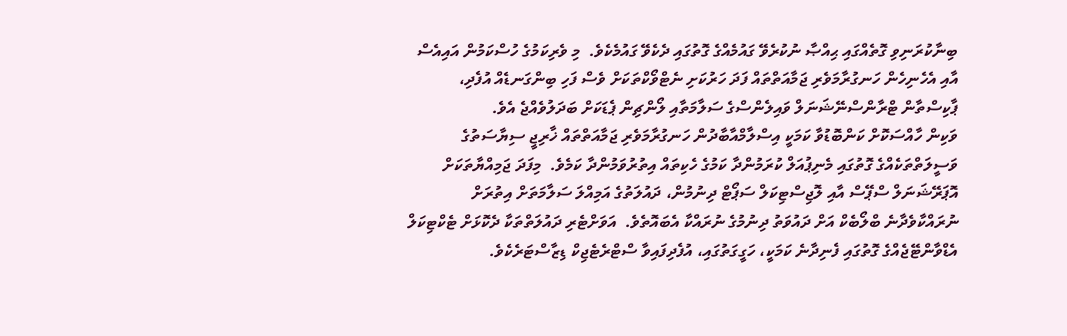ބިނާކުރަނިވި ގޮތެއްގައި ޙިއްޞާ ނުކުރެވޭ ގައުމެއްގެ ގޮތުގައި ދެކެވޭ ގައުމެކެވެ.  މި ވެރިކަމުގެ ހުސްކަމުން އައިއެސް އާއި އެހެނިހެން ހަނގުރާމަވެރި ޖަމާއަތްތައް ފަދަ ހަރުކަށި ނެޓްވޯކްތަކަށް ވެސް ފަހި ބިންގަނޑެއް އުފެދި، ޕާކިސްތާން ޓްރާންސްނޭޝަނަލް ވައިލެންސްގެ ސަލާމަތާއި ލޯންޗިން ޕެޑަކަށް ބަދަލުވެއްޖެ އެވެ.
ވަކިން ހާއްސަކޮށް ކަންބޮޑުވާ ކަމަކީ އިސްލާމްއާބާދުން ހަނގުރާމަވެރި ޖަމާއަތްތައް ޚާރިޖީ ސިޔާސަތުގެ ވަސީލަތްތަކެއްގެ ގޮތުގައި މެނިޕުއަލް ކުރަމުންދާ ކަމުގެ ހެކިތައް އިތުރުވަމުންދާ ކަމެވެ.  މިފަދަ ޖަމިއްޔާތަކަށް އޮޕަރޭޝަނަލް ސްޕޭސް އާއި ލޮޖިސްޓިކަލް ސަޕޯޓް ދިނުމުން، ދައުލަތުގެ އަމިއްލަ ސަލާމަތަށް އިތުރަށް ނުރައްކާވެދާނެ ބްލޯބެކް އަށް ދައުވަތު ދިނުމުގެ ނުރައްކާ އެބައޮތެވެ.  އަވަށްޓެރި ދައުލަތްތަކާ ދެކޮޅަށް ޓެކްޓިކަލް އެޑްވާންޓޭޖެއްގެ ގޮތުގައި ފެނިދާނެ ކަމަކީ، ހަގީގަތުގައި، އުފެދިފައިވާ ސްޓްރެޓެޖިކް ޑިޒާސްޓަރެކެވެ.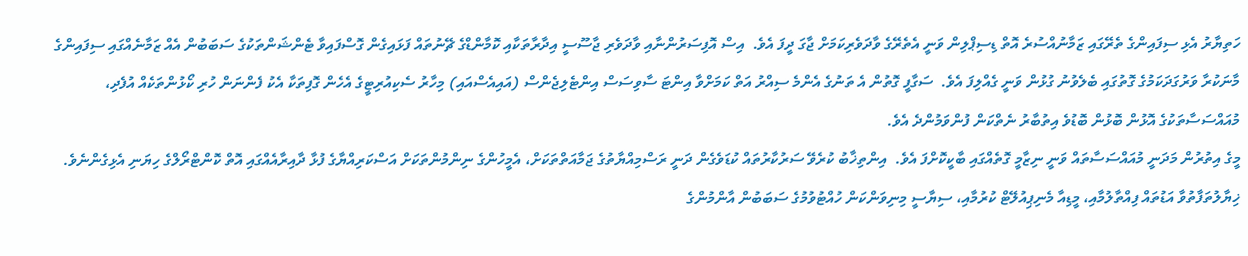ހަތިޔާރު އެޅި ސިފައިންގެ ތެރޭގައި ޒަމާނުއްސުރެ އޮތް ޑިސިޕްލިން ވަނީ އެތެރޭގެ ވާދަވެރިކަމަށް ޖާގަ ދީފަ އެވެ.  އިސް އޮފިސަރުންނާއި ވާދަވެރި ޖާސޫސީ އިދާރާތަކާއި ކޮމާންޑްގެ ޗޭނުތައް ފަޅައިގެން ގޮސްފައިވާ ޓެންޝަންތަކުގެ ސަބަބުން އެއް ޒަމާނެއްގައި ސިފައިންގެ މާނަކުރާ ވަރުގަދަކަމުގެ ގޮތުގައި ބެލެވުނު ގުޅުން ވަނީ ގެއްލިފަ އެވެ.  ސަގާފީ ގޮތުން އެ ތަނުގެ އެންމެ ސިއްރު އަތް ކަމަށްވާ އިންޓަ ސާވިސަސް އިންޓެލިޖެންސް (އައިއެސްއައި) މިހާރު ސެކިއުރިޓީގެ އެހެން ގޮފިތަކާ އެކު ފެންނަން ހުރި ކޯޅުންތަކެއް އުފެދި، މުއައްސަސާތަކުގެ އޮޅުން ބޮޅުން ބޮޑުވެ އިތުބާރު ނެތްކަން ފުންވަމުންދެ އެވެ.
މީގެ އިތުރުން މަދަނީ މުއައްސަސާތައް ވަނީ ނިޒާމީ ގޮތެއްގައި ބާކީކޮށްފަ އެވެ.  އިންތިޚާބު ކުރެވޭ ސަރުކާރުތައް ކުޑަވެގެން ދަނީ ރަސްމިއްޔާތުގެ ޖަމާއަތްތަކަށް، އެމީހުންގެ ނިންމުންތަކަށް އަސްކަރިއްޔާގެ ފުޅާ ދާއިރާއެއްގައި އޮތް ކޮންޓްރޯލްގެ ހިޔަނި އެޅިގެންނެވެ.  ޚިޔާލުތަފާތުވާ އަޑުތައް ފިއްތާލުމާއި، މީޑިއާ މެނިޕިއުލޭޓް ކުރުމާއި، ސިޔާސީ މިނިވަންކަން ހުއްޓުވުމުގެ ސަބަބުން އާންމުންގެ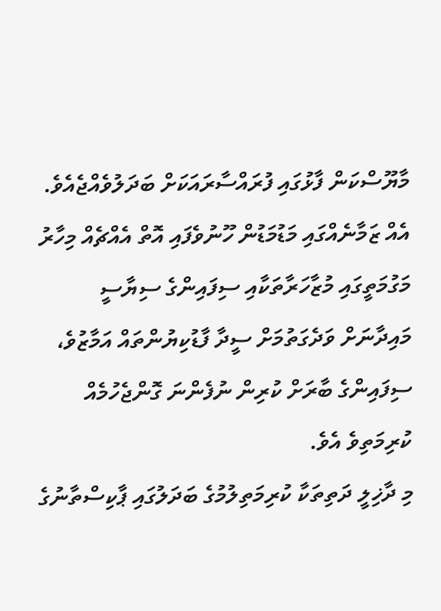މާޔޫސްކަން ފާޅުގައި ފުރައްސާރައަކަށް ބަދަލުވެއްޖެއެވެ.  އެއް ޒަމާނެއްގައި މަޑުމަޑުން ހޫނުވެފައި އޮތް އެއްޗެއް މިހާރު މަގުމަތީގައި މުޒާހަރާތަކާއި ސިފައިންގެ ސިޔާސީ މައިދާނަށް ވަދެގަތުމަށް ސީދާ ފާޑުކިޔުންތައް އަމާޒުވެ، ސިފައިންގެ ބާރަށް ކުރިން ނުފެންނަ ގޮންޖެހުމެއް ކުރިމަތިވެ އެވެ.
މި ދާޚިލީ ދަތިތަކާ ކުރިމަތިލުމުގެ ބަދަލުގައި ޕާކިސްތާނުގެ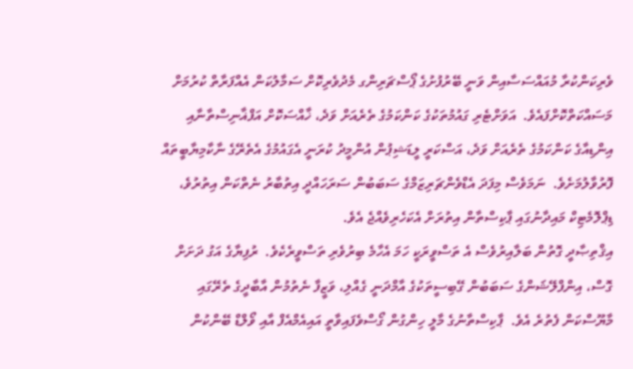ވެރިކަންކުރާ މުއައްސަސާއިން ވަނީ ބޭރުފުށުގެ ޕޯސްޗަރިންގ މެދުވެރިކޮށް ސަމާލުކަން އެއްފަރާތް ކުރުމަށް މަސައްކަތްކޮށްފައެވެ.  އަވަށްޓެރި ގައުމުތަކުގެ ކަންކަމުގެ ތެރެއަށް ވަދެ، ޚާއްސަކޮށް އަފްޣާނިސްތާނާއި އިންޑިއާގެ ކަންކަމުގެ ތެރެއަށް ވަދެ، އަސްކަރީ ލީޑަޝިޕުން އުންމީދު ކުރަނީ އެގައުމުގެ އެތެރޭގެ ނާކާމިޔާބީތައް ފޮރުވާލުމަށެވެ.  ނަމަވެސް މިފަދަ އެޑްވެންޗަރިޒަމްގެ ސަބަބުން ސަރަހައްދީ އިތުބާރު ނެތްކަން އިތުރުވެ، ޑިޕްލޮމެޓިކް މައިދާނުގައި ޕާކިސްތާން އިތުރަށް އެކަހެރިވެއްޖެ އެވެ.
އިޤްތިޞާދީ ގޮތުން ބަލާއިރުވެސް އެ ތަސްވީރަކީ ހަމަ އެހާމެ ބިރުވެރި ތަސްވީރެކެވެ.  ރުފިޔާގެ އަގު ދަށަށް ގޮސް، އިންފްލޭޝަންގެ ސަބަބުން ގޭބިސީތަކުގެ އާމްދަނީ ގެއްލި، ވަޒީފާ ނެތުމުން އާބާދީގެ ތެރޭގައި މާޔޫސްކަން ފެތުރެ އެވެ.  ޕާކިސްތާނުގެ މާލީ ހިންގުން ގޯސްވެފައިވާތީ އައިއެމްއެފް އާއި ވޯލްޑް ބޭންކުން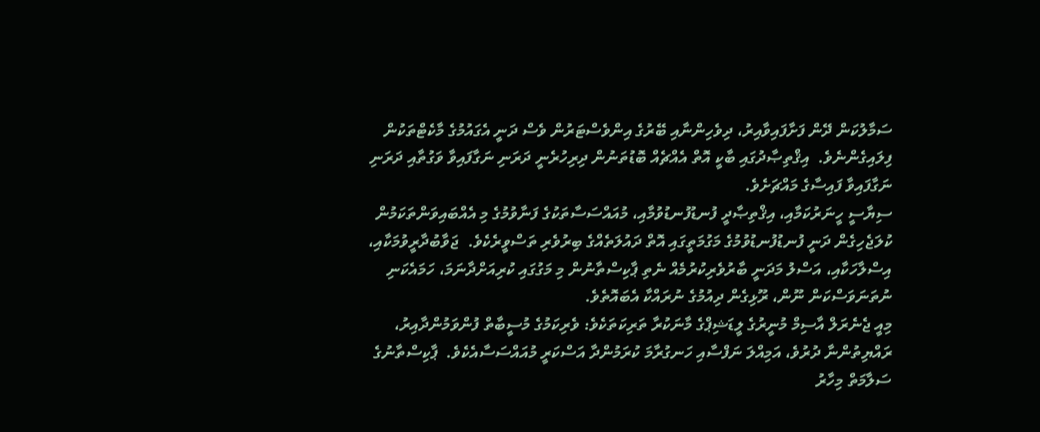ސަމާލުކަން ދޭން ފަށާފައިވާއިރު، ދިވެހިންނާއި ބޭރުގެ އިންވެސްޓަރުން ވެސް ދަނީ އެގައުމުގެ މާކެޓްތަކުން ފިލައިގެންނެވެ.  އިޤްތިޞާދުގައި ބާކީ އޮތް އެއްޗެއް ބޮޑުތަނުން ދިރިހުރެނީ ދަރަނި ނަގާފައިވާ ވަގުތާއި ދަރަނި ނަގާފައިވާ ފައިސާގެ މައްޗަށެވެ.
ސިޔާސީ ހީނަރުކަމާއި، އިޤްތިޞާދީ ފުނޑުފުނޑުވުމާއި، މުއައްސަސާތަކުގެ ފަނާވުމުގެ މި އެއްބައިވަންތަކަމުން ކުލަޖެހިގެން ދަނީ ފުނޑުފުނޑުވުމުގެ މަގުމަތީގައި އޮތް ދައުލަތެއްގެ ބިރުވެރި ތަސްވީރެކެވެ.  ޖަވާބުދާރީވުމަކާއި، އިސްލާހަކާއި، އަސްލު މަދަނީ ބާރުވެރިކުރުމެއް ނެތި ޕާކިސްތާނުން މި މަގުގައި ކުރިއަށްދާނަމަ، ހަމައެކަނި ނުތަނަވަސްކަން ނޫން، ރޫޅިގެން ދިއުމުގެ ނުރައްކާ އެބައޮތެވެ.
މިއީ ޖެނެރަލް އާސިމް މުނީރުގެ ލީޑަޝިޕްގެ މާނަކުރާ ތަރިކަތަކެވެ: ވެރިކަމުގެ މުސީބާތް ފުންވަމުންދާއިރު، ރައްޔިތުންނާ ދުރުވެ، އަމިއްލަ ނަފްސާއި ހަނގުރާމަ ކުރަމުންދާ އަސްކަރީ މުއައްސަސާއެކެވެ.  ޕާކިސްތާނުގެ ސަލާމަތް މިހާރު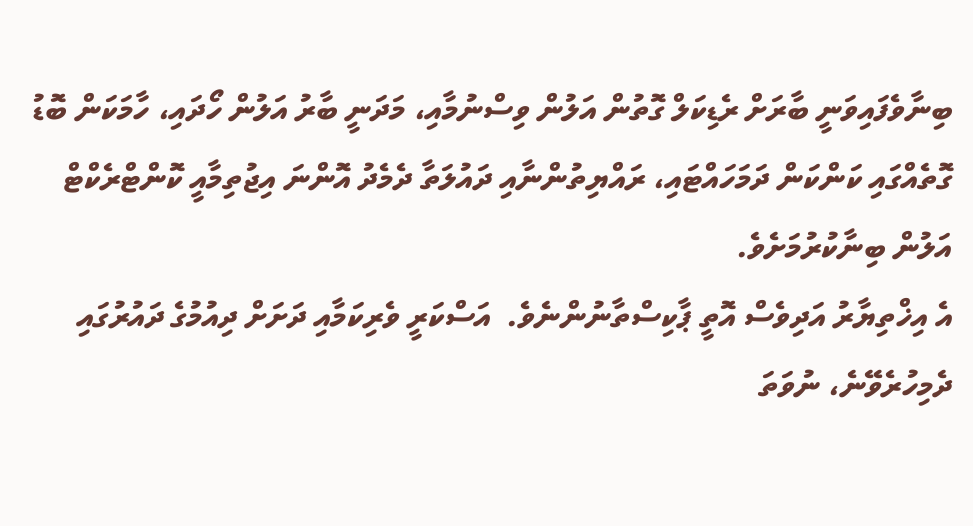ބިނާވެފައިވަނީ ބާރަށް ރެޑިކަލް ގޮތުން އަލުން ވިސްނުމާއި، މަދަނީ ބާރު އަލުން ހޯދައި، ހާމަކަން ބޮޑު ގޮތެއްގައި ކަންކަން ދަމަހައްޓައި، ރައްޔިތުންނާއި ދައުލަތާ ދެމެދު އޮންނަ އިޖުތިމާއީ ކޮންޓްރެކްޓް އަލުން ބިނާކުރުމަށެވެ.
އެ އިޚްތިޔާރު އަދިވެސް އޮތީ ޕާކިސްތާނުންނެވެ.  އަސްކަރީ ވެރިކަމާއި ދަށަށް ދިއުމުގެ ދައުރުގައި ދެމިހުރެވޭނެ، ނުވަތަ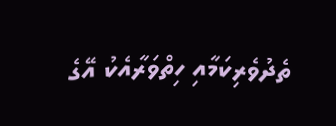ތެދުވެރިކަމާއި ހިތްވަރާއެކު އޭގެ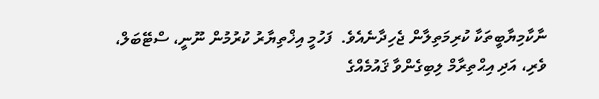ނާކާމިޔާބީތަކާ ކުރިމަތިލާން ޖެހިދާނެއެވެ.  ފަހުމީ އިޚްތިޔާރު ކުރުމުން ނޫނީ، ސްޓޭބަލް، ވެރި، އަދި އިޙްތިރާމް ލިބިގެންވާ ޤައުމެއްގެ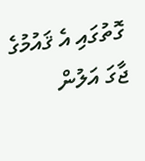ގޮތުގައި އެ ޤައުމުގެ ޖާގަ އަލުން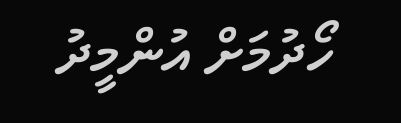ހޯދުމަށް އުންމީދު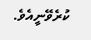ކުރެވޭނީއެވެ.